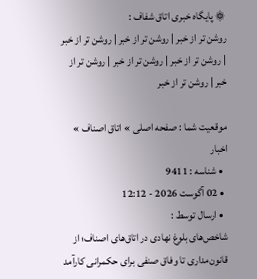۞ پایگاه خبری اتاق شفاف :
روشن تر از خبر | روشن تر از خبر | روشن تر از خبر | روشن تر از خبر | روشن تر از خبر | روشن تر از خبر | روشن تر از خبر

موقعیت شما : صفحه اصلی » اتاق اصناف » اخبار
  • شناسه : 9411
  • 02 آگوست 2026 - 12:12
  • ارسال توسط :
شاخص‌های بلوغ نهادی در اتاق‌های اصناف؛ از قانون‌مداری تا وفاق صنفی برای حکمرانی کارآمد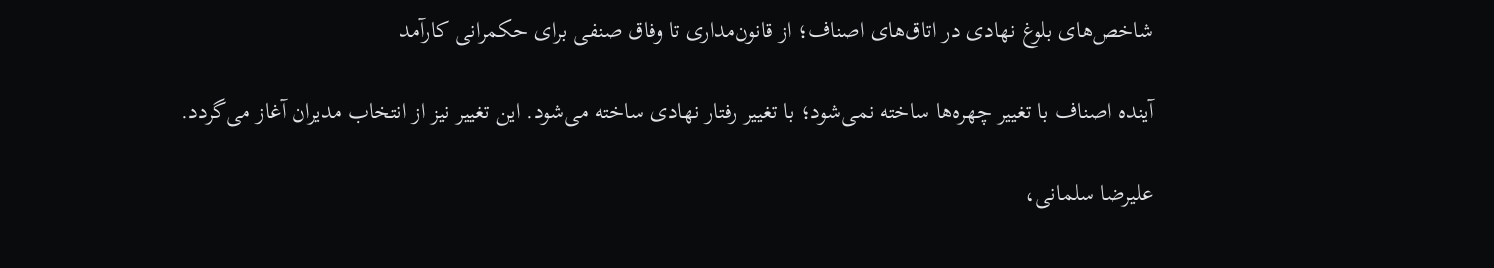شاخص‌های بلوغ نهادی در اتاق‌های اصناف؛ از قانون‌مداری تا وفاق صنفی برای حکمرانی کارآمد

آینده اصناف با تغییر چهره‌ها ساخته نمی‌شود؛ با تغییر رفتار نهادی ساخته می‌شود. این تغییر نیز از انتخاب مدیران آغاز می‌گردد.

علیرضا سلمانی،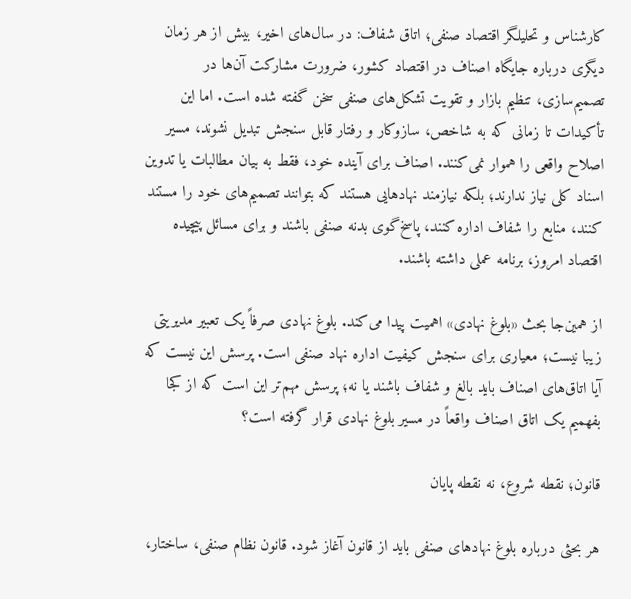کارشناس و تحلیلگر اقتصاد صنفی؛ اتاق شفاف: در سال‌های اخیر، بیش از هر زمان دیگری درباره جایگاه اصناف در اقتصاد کشور، ضرورت مشارکت آن‌ها در تصمیم‌سازی، تنظیم بازار و تقویت تشکل‌های صنفی سخن گفته شده است. اما این تأکیدات تا زمانی که به شاخص، سازوکار و رفتار قابل سنجش تبدیل نشوند، مسیر اصلاح واقعی را هموار نمی‌کنند. اصناف برای آینده خود، فقط به بیان مطالبات یا تدوین اسناد کلی نیاز ندارند؛ بلکه نیازمند نهادهایی هستند که بتوانند تصمیم‌های خود را مستند کنند، منابع را شفاف اداره کنند، پاسخ‌گوی بدنه صنفی باشند و برای مسائل پیچیده اقتصاد امروز، برنامه عملی داشته باشند.

از همین‌جا بحث «بلوغ نهادی» اهمیت پیدا می‌کند. بلوغ نهادی صرفاً یک تعبیر مدیریتی زیبا نیست؛ معیاری برای سنجش کیفیت اداره نهاد صنفی است. پرسش این نیست که آیا اتاق‌های اصناف باید بالغ و شفاف باشند یا نه؛ پرسش مهم‌تر این است که از کجا بفهمیم یک اتاق اصناف واقعاً در مسیر بلوغ نهادی قرار گرفته است؟

قانون؛ نقطه شروع، نه نقطه پایان

هر بحثی درباره بلوغ نهادهای صنفی باید از قانون آغاز شود. قانون نظام صنفی، ساختار،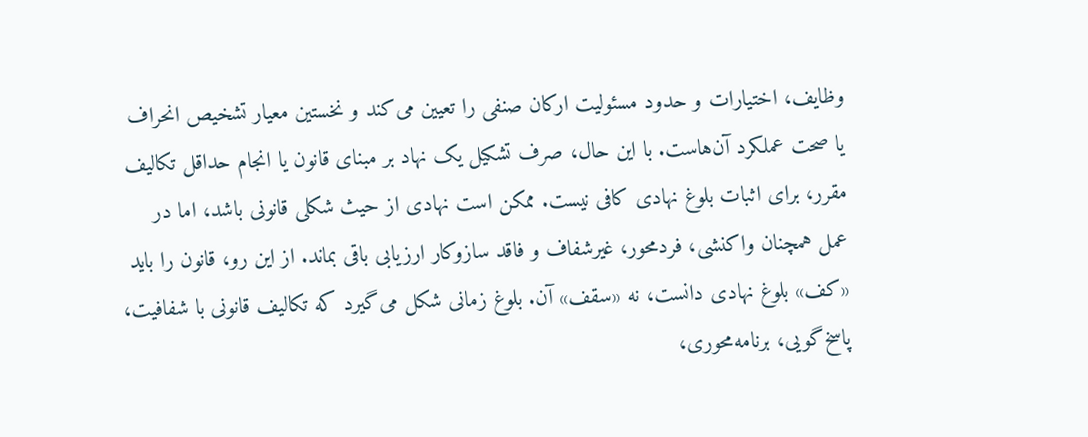وظایف، اختیارات و حدود مسئولیت ارکان صنفی را تعیین می‌کند و نخستین معیار تشخیص انحراف یا صحت عملکرد آن‌هاست. با این حال، صرف تشکیل یک نهاد بر مبنای قانون یا انجام حداقل تکالیف مقرر، برای اثبات بلوغ نهادی کافی نیست. ممکن است نهادی از حیث شکلی قانونی باشد، اما در عمل همچنان واکنشی، فردمحور، غیرشفاف و فاقد سازوکار ارزیابی باقی بماند. از این رو، قانون را باید «کف» بلوغ نهادی دانست، نه «سقف» آن. بلوغ زمانی شکل می‌گیرد که تکالیف قانونی با شفافیت، پاسخ‌گویی، برنامه‌محوری،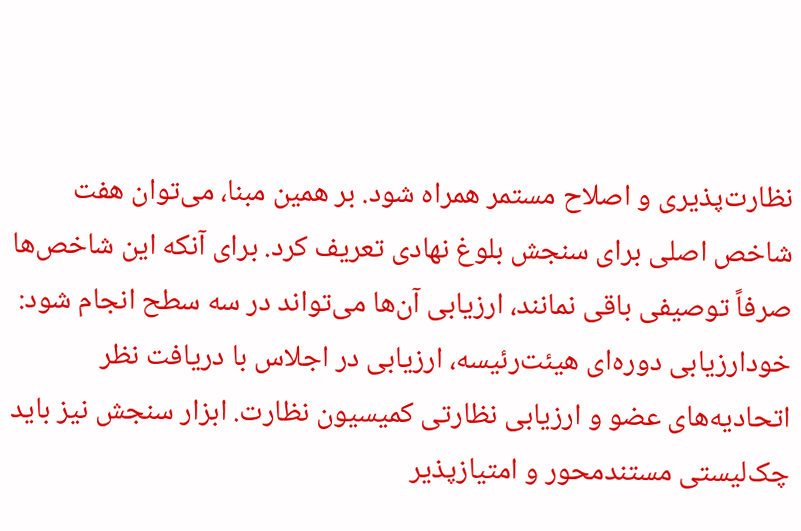نظارت‌پذیری و اصلاح مستمر همراه شود. بر همین مبنا، می‌توان هفت شاخص اصلی برای سنجش بلوغ نهادی تعریف کرد. برای آنکه این شاخص‌ها صرفاً توصیفی باقی نمانند، ارزیابی آن‌ها می‌تواند در سه سطح انجام شود: خودارزیابی دوره‌ای هیئت‌رئیسه، ارزیابی در اجلاس با دریافت نظر اتحادیه‌های عضو و ارزیابی نظارتی کمیسیون نظارت. ابزار سنجش نیز باید چک‌لیستی مستندمحور و امتیازپذیر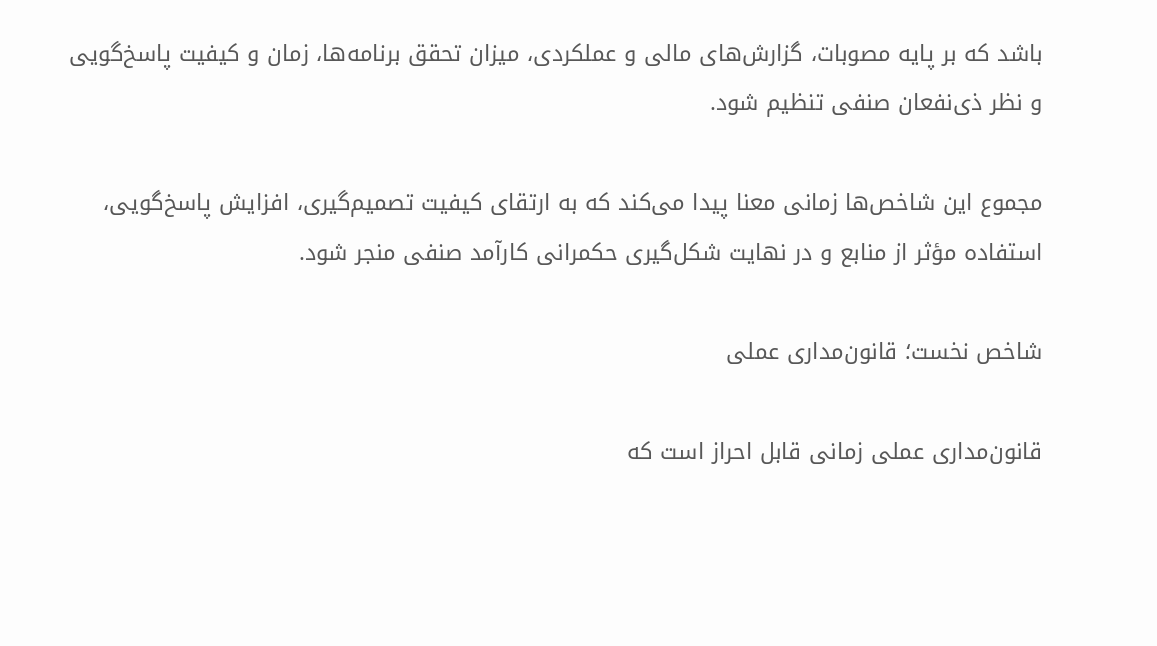باشد که بر پایه مصوبات، گزارش‌های مالی و عملکردی، میزان تحقق برنامه‌ها، زمان و کیفیت پاسخ‌گویی و نظر ذی‌نفعان صنفی تنظیم شود.

مجموع این شاخص‌ها زمانی معنا پیدا می‌کند که به ارتقای کیفیت تصمیم‌گیری، افزایش پاسخ‌گویی، استفاده مؤثر از منابع و در نهایت شکل‌گیری حکمرانی کارآمد صنفی منجر شود.

شاخص نخست؛ قانون‌مداری عملی

قانون‌مداری عملی زمانی قابل احراز است که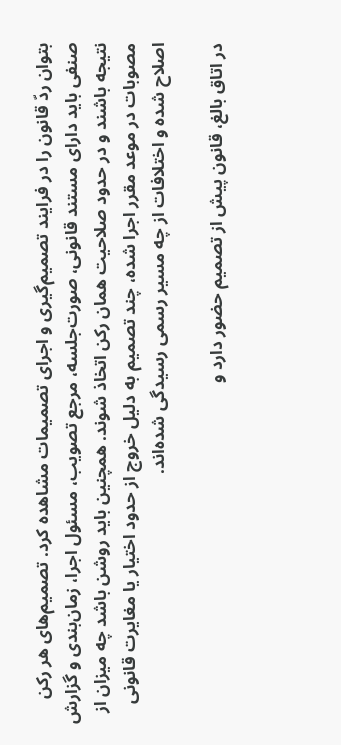بتوان ردّ قانون را در فرایند تصمیم‌گیری و اجرای تصمیمات مشاهده کرد. تصمیم‌های هر رکن صنفی باید دارای مستند قانونی، صورت‌جلسه، مرجع تصویب، مسئول اجرا، زمان‌بندی و گزارش نتیجه باشند و در حدود صلاحیت همان رکن اتخاذ شوند. همچنین باید روشن باشد چه میزان از مصوبات در موعد مقرر اجرا شده، چند تصمیم به دلیل خروج از حدود اختیار یا مغایرت قانونی اصلاح شده و اختلافات از چه مسیر رسمی رسیدگی شده‌اند.

در اتاق بالغ، قانون پیش از تصمیم حضور دارد و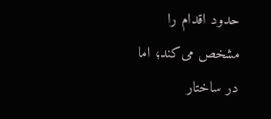حدود اقدام را مشخص می‌کند؛ اما در ساختار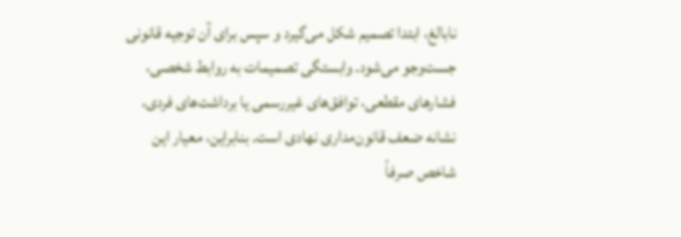نابالغ، ابتدا تصمیم شکل می‌گیرد و سپس برای آن توجیه قانونی جست‌وجو می‌شود. وابستگی تصمیمات به روابط شخصی، فشارهای مقطعی، توافق‌های غیررسمی یا برداشت‌های فردی، نشانه ضعف قانون‌مداری نهادی است. بنابراین، معیار این شاخص صرفاً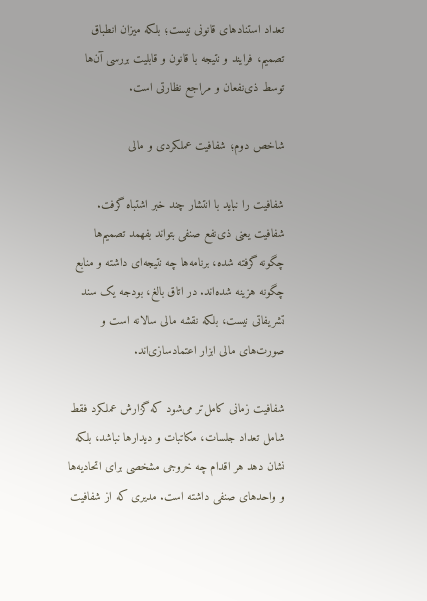تعداد استنادهای قانونی نیست؛ بلکه میزان انطباق تصمیم، فرایند و نتیجه با قانون و قابلیت بررسی آن‌ها توسط ذی‌نفعان و مراجع نظارتی است.

شاخص دوم؛ شفافیت عملکردی و مالی

شفافیت را نباید با انتشار چند خبر اشتباه گرفت. شفافیت یعنی ذی‌نفع صنفی بتواند بفهمد تصمیم‌ها چگونه گرفته شده، برنامه‌ها چه نتیجه‌ای داشته و منابع چگونه هزینه شده‌اند. در اتاق بالغ، بودجه یک سند تشریفاتی نیست، بلکه نقشه مالی سالانه است و صورت‌های مالی ابزار اعتمادسازی‌اند.

شفافیت زمانی کامل‌تر می‌شود که گزارش عملکرد فقط شامل تعداد جلسات، مکاتبات و دیدارها نباشد، بلکه نشان دهد هر اقدام چه خروجی مشخصی برای اتحادیه‌ها و واحدهای صنفی داشته است. مدیری که از شفافیت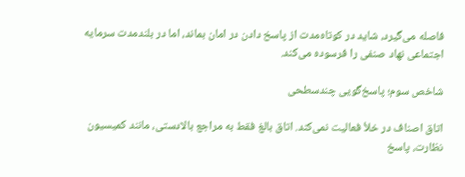فاصله می‌گیرد، شاید در کوتاه‌مدت از پاسخ دادن در امان بماند، اما در بلندمدت سرمایه اجتماعی نهاد صنفی را فرسوده می‌کند.

شاخص سوم؛ پاسخ‌گویی چندسطحی

اتاق اصناف در خلأ فعالیت نمی‌کند. اتاق بالغ فقط به مراجع بالادستی، مانند کمیسیون نظارت، پاسخ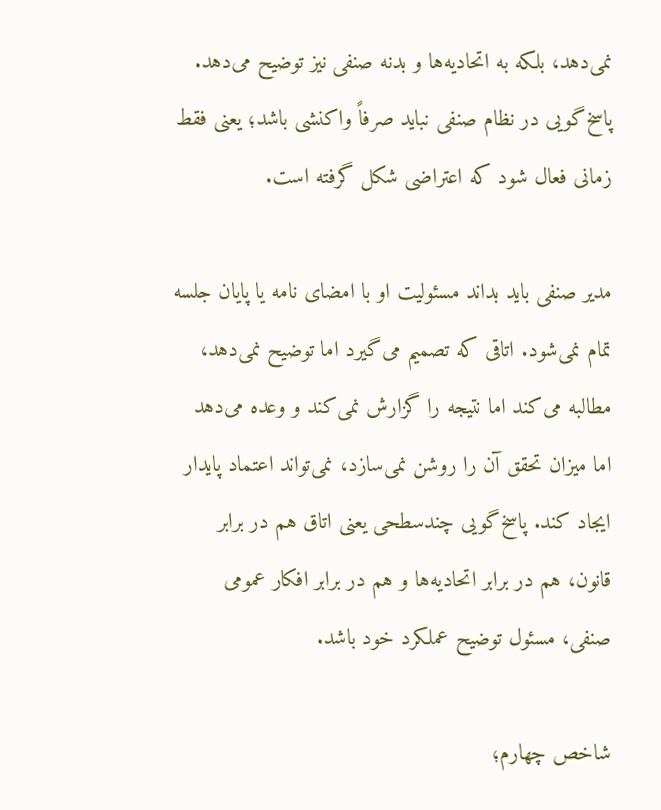نمی‌دهد، بلکه به اتحادیه‌ها و بدنه صنفی نیز توضیح می‌دهد. پاسخ‌گویی در نظام صنفی نباید صرفاً واکنشی باشد؛ یعنی فقط زمانی فعال شود که اعتراضی شکل گرفته است.

مدیر صنفی باید بداند مسئولیت او با امضای نامه یا پایان جلسه تمام نمی‌شود. اتاقی که تصمیم می‌گیرد اما توضیح نمی‌دهد، مطالبه می‌کند اما نتیجه را گزارش نمی‌کند و وعده می‌دهد اما میزان تحقق آن را روشن نمی‌سازد، نمی‌تواند اعتماد پایدار ایجاد کند. پاسخ‌گویی چندسطحی یعنی اتاق هم در برابر قانون، هم در برابر اتحادیه‌ها و هم در برابر افکار عمومی صنفی، مسئول توضیح عملکرد خود باشد.

شاخص چهارم؛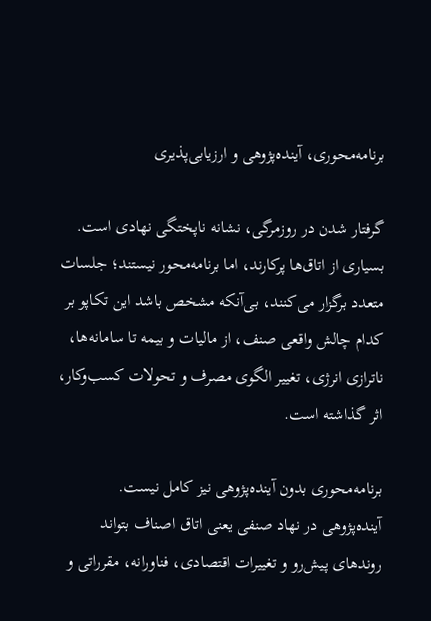برنامه‌محوری، آینده‌پژوهی و ارزیابی‌پذیری

گرفتار شدن در روزمرگی، نشانه ناپختگی نهادی است. بسیاری از اتاق‌ها پرکارند، اما برنامه‌محور نیستند؛ جلسات متعدد برگزار می‌کنند، بی‌آنکه مشخص باشد این تکاپو بر کدام چالش واقعی صنف، از مالیات و بیمه تا سامانه‌ها، ناترازی انرژی، تغییر الگوی مصرف و تحولات کسب‌وکار، اثر گذاشته است.

برنامه‌محوری بدون آینده‌پژوهی نیز کامل نیست. آینده‌پژوهی در نهاد صنفی یعنی اتاق اصناف بتواند روندهای پیش‌رو و تغییرات اقتصادی، فناورانه، مقرراتی و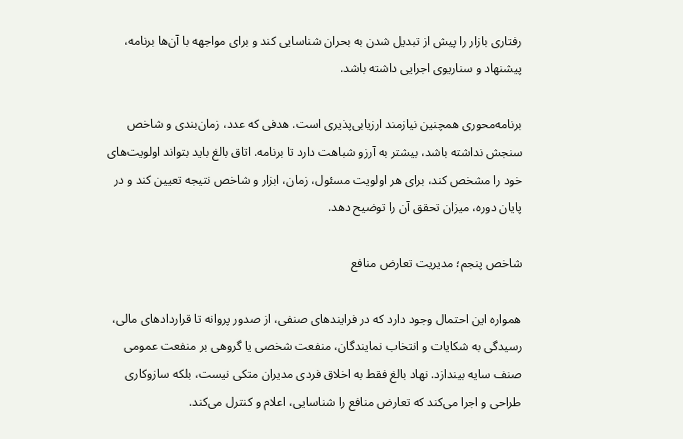رفتاری بازار را پیش از تبدیل شدن به بحران شناسایی کند و برای مواجهه با آن‌ها برنامه، پیشنهاد و سناریوی اجرایی داشته باشد.

برنامه‌محوری همچنین نیازمند ارزیابی‌پذیری است. هدفی که عدد، زمان‌بندی و شاخص سنجش نداشته باشد، بیشتر به آرزو شباهت دارد تا برنامه. اتاق بالغ باید بتواند اولویت‌های خود را مشخص کند، برای هر اولویت مسئول، زمان، ابزار و شاخص نتیجه تعیین کند و در پایان دوره، میزان تحقق آن را توضیح دهد.

شاخص پنجم؛ مدیریت تعارض منافع

همواره این احتمال وجود دارد که در فرایندهای صنفی، از صدور پروانه تا قراردادهای مالی، رسیدگی به شکایات و انتخاب نمایندگان، منفعت شخصی یا گروهی بر منفعت عمومی صنف سایه بیندازد. نهاد بالغ فقط به اخلاق فردی مدیران متکی نیست، بلکه سازوکاری طراحی و اجرا می‌کند که تعارض منافع را شناسایی، اعلام و کنترل می‌کند.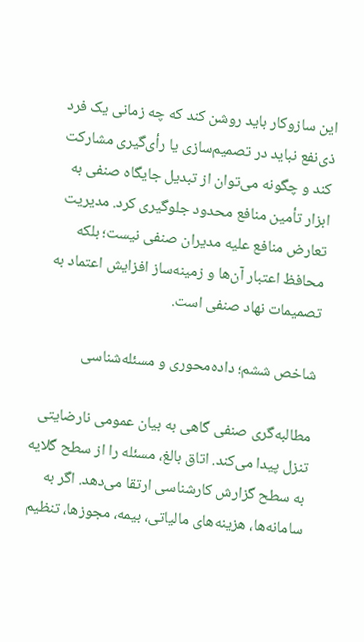این سازوکار باید روشن کند که چه زمانی یک فرد ذی‌نفع نباید در تصمیم‌سازی یا رأی‌گیری مشارکت کند و چگونه می‌توان از تبدیل جایگاه صنفی به ابزار تأمین منافع محدود جلوگیری کرد. مدیریت تعارض منافع علیه مدیران صنفی نیست؛ بلکه محافظ اعتبار آن‌ها و زمینه‌ساز افزایش اعتماد به تصمیمات نهاد صنفی است.

شاخص ششم؛ داده‌محوری و مسئله‌شناسی

مطالبه‌گری صنفی گاهی به بیان عمومی نارضایتی تنزل پیدا می‌کند. اتاق بالغ، مسئله را از سطح گلایه به سطح گزارش کارشناسی ارتقا می‌دهد. اگر به سامانه‌ها، هزینه‌های مالیاتی، بیمه، مجوزها، تنظیم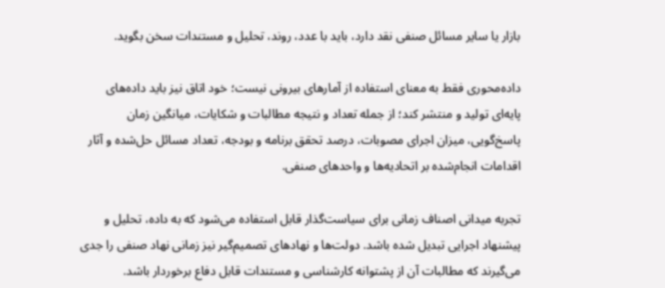بازار یا سایر مسائل صنفی نقد دارد، باید با عدد، روند، تحلیل و مستندات سخن بگوید.

داده‌محوری فقط به معنای استفاده از آمارهای بیرونی نیست؛ خود اتاق نیز باید داده‌های پایه‌ای تولید و منتشر کند؛ از جمله تعداد و نتیجه مطالبات و شکایات، میانگین زمان پاسخ‌گویی، میزان اجرای مصوبات، درصد تحقق برنامه و بودجه، تعداد مسائل حل‌شده و آثار اقدامات انجام‌شده بر اتحادیه‌ها و واحدهای صنفی.

تجربه میدانی اصناف زمانی برای سیاست‌گذار قابل استفاده می‌شود که به داده، تحلیل و پیشنهاد اجرایی تبدیل شده باشد. دولت‌ها و نهادهای تصمیم‌گیر نیز زمانی نهاد صنفی را جدی می‌گیرند که مطالبات آن از پشتوانه کارشناسی و مستندات قابل دفاع برخوردار باشد.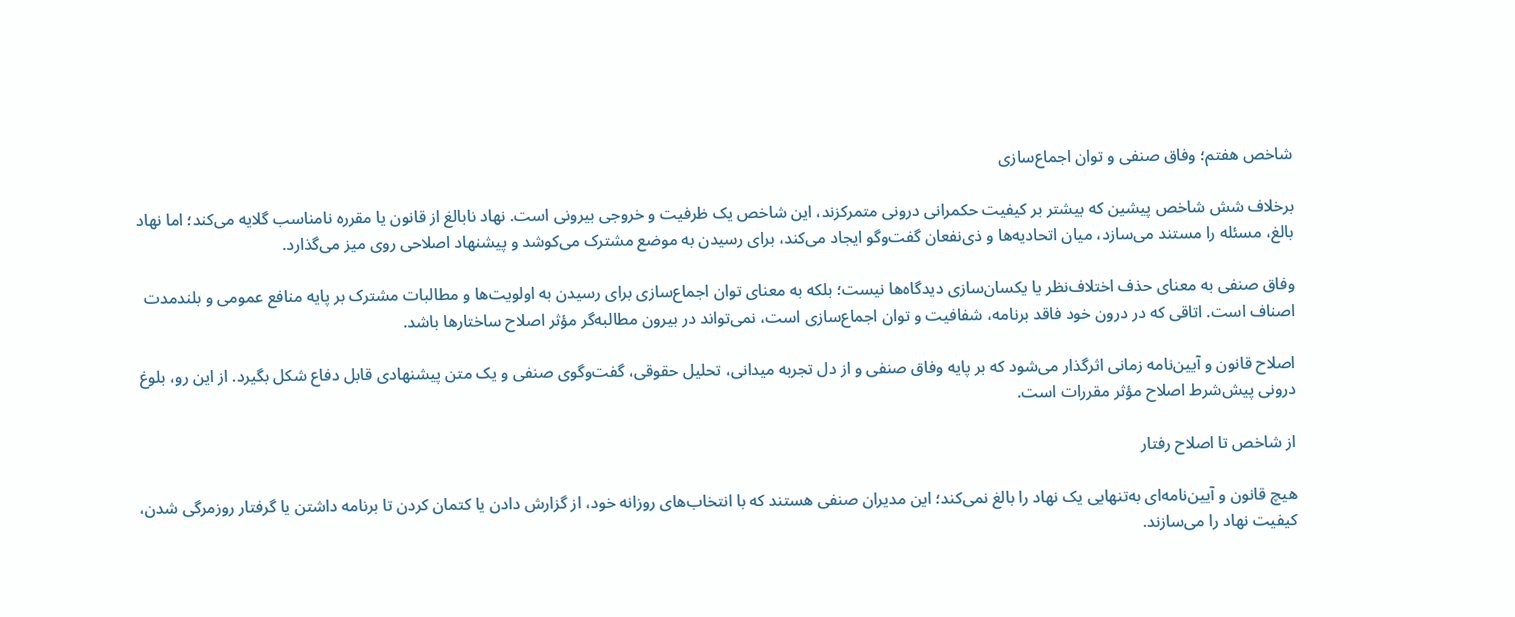شاخص هفتم؛ وفاق صنفی و توان اجماع‌سازی

برخلاف شش شاخص پیشین که بیشتر بر کیفیت حکمرانی درونی متمرکزند، این شاخص یک ظرفیت و خروجی بیرونی است. نهاد نابالغ از قانون یا مقرره نامناسب گلایه می‌کند؛ اما نهاد بالغ، مسئله را مستند می‌سازد، میان اتحادیه‌ها و ذی‌نفعان گفت‌وگو ایجاد می‌کند، برای رسیدن به موضع مشترک می‌کوشد و پیشنهاد اصلاحی روی میز می‌گذارد.

وفاق صنفی به معنای حذف اختلاف‌نظر یا یکسان‌سازی دیدگاه‌ها نیست؛ بلکه به معنای توان اجماع‌سازی برای رسیدن به اولویت‌ها و مطالبات مشترک بر پایه منافع عمومی و بلندمدت اصناف است. اتاقی که در درون خود فاقد برنامه، شفافیت و توان اجماع‌سازی است، نمی‌تواند در بیرون مطالبه‌گر مؤثر اصلاح ساختارها باشد.

اصلاح قانون و آیین‌نامه زمانی اثرگذار می‌شود که بر پایه وفاق صنفی و از دل تجربه میدانی، تحلیل حقوقی، گفت‌وگوی صنفی و یک متن پیشنهادی قابل دفاع شکل بگیرد. از این رو، بلوغ درونی پیش‌شرط اصلاح مؤثر مقررات است.

از شاخص تا اصلاح رفتار

هیچ قانون و آیین‌نامه‌ای به‌تنهایی یک نهاد را بالغ نمی‌کند؛ این مدیران صنفی هستند که با انتخاب‌های روزانه خود، از گزارش دادن یا کتمان کردن تا برنامه داشتن یا گرفتار روزمرگی شدن، کیفیت نهاد را می‌سازند.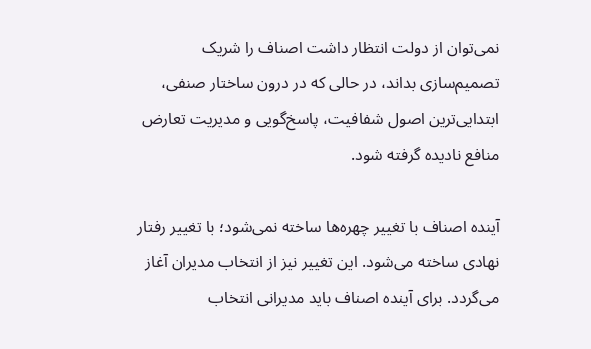نمی‌توان از دولت انتظار داشت اصناف را شریک تصمیم‌سازی بداند، در حالی که در درون ساختار صنفی، ابتدایی‌ترین اصول شفافیت، پاسخ‌گویی و مدیریت تعارض منافع نادیده گرفته شود.

آینده اصناف با تغییر چهره‌ها ساخته نمی‌شود؛ با تغییر رفتار نهادی ساخته می‌شود. این تغییر نیز از انتخاب مدیران آغاز می‌گردد. برای آینده اصناف باید مدیرانی انتخاب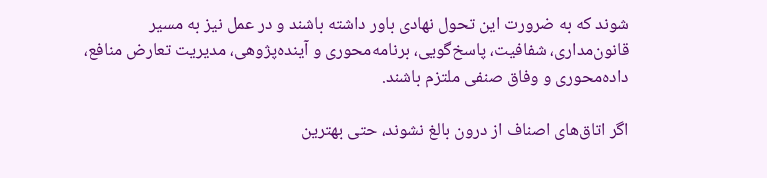شوند که به ضرورت این تحول نهادی باور داشته باشند و در عمل نیز به مسیر قانون‌مداری، شفافیت، پاسخ‌گویی، برنامه‌محوری و آینده‌پژوهی، مدیریت تعارض منافع، داده‌محوری و وفاق صنفی ملتزم باشند.

اگر اتاق‌های اصناف از درون بالغ نشوند، حتی بهترین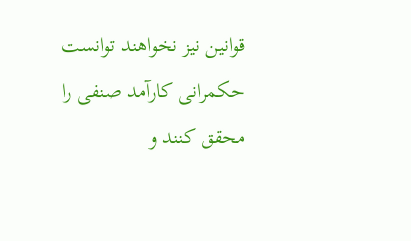قوانین نیز نخواهند توانست حکمرانی کارآمد صنفی را محقق کنند و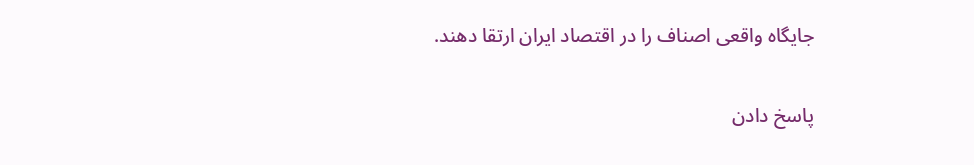جایگاه واقعی اصناف را در اقتصاد ایران ارتقا دهند.

پاسخ دادن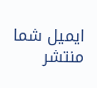ایمیل شما منتشر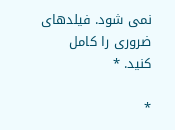نمی شود. فیلدهای ضروری را کامل کنید. *

*